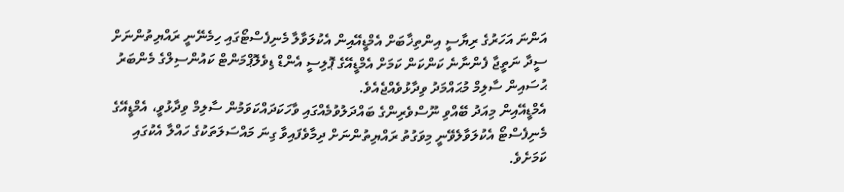އަންނަ އަހަރުގެ ރިޔާސީ އިންތިޚާބަށް އެމްޑީއޭއިން އެކުލަވާލާ މެނިފެސްޓޯގައި ހިމެނޭނީ ރައްޔިތުންނަށް ސީދާ ނަތީޖާ ފެންނާނެ ކަންކަން ކަމަށް އެމްޑީއޭގެ ޕޮލިސީ އެންޑް ޑިވެލޮޕްމަންޓް ކައުންސިލްގެ މެންބަރު ޙުސައިން ސާލިމް މުޙައްމަދު ވިދާޅުވެއްޖެއެވެ.
އެމްޑީއޭއިން މިއަދު ބޭއްވި ނޫސްވެރިންގެ ބައްދަލުވުމެއްގައި ވާހަކަދައްކަވަމުން ސާލިމް ވިދާޅުވީ، އެމްޑީއޭގެ މެނިފެސްޓޯ އެކުލަވާލެވޭނީ މިވަގުތު ރައްޔިތުންނަށް ދިމާވެފައިވާ ގިނަ މައްސަލަތަކުގެ ހައްލާ އެކުގައި ކަމަށެވެ.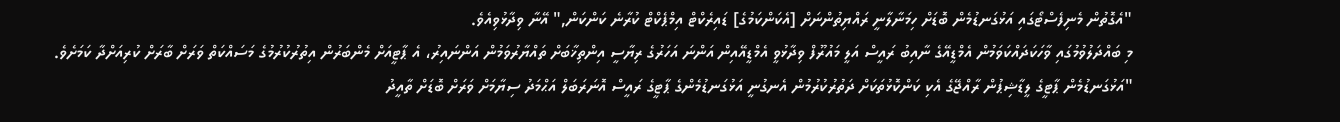"އެގޮތުން މެނިފެސްޓޯގައި އަޅުގަނޑުމެން ބޮޑަށް ހިމަނާލާނީ ރައްޔިތުންނަށް [އެކަންކަމުގެ] ޑައިރެކްޓް އިމްޕެކްޓް ކުރާނެ ކަންކަން," އޭނާ ވިދާޅުވިއެވެ.
މި ބައްދަލުވުމުގައި ވާހަކަދައްކަވަމުން އެމްޑީއޭގެ ނާއިބު ރައީސް އަލީ މައުރޫފް ވިދާޅުވީ އެމްޑީއޭއިން އަންނަ އަހަރުގެ ރިޔާސީ އިންތިޚާބަށް ތައްޔާރުވަމުން އަންނައިރު، އެ ޕާޓީއަށް މެންބަރުން އިތުރުކުރުމުގެ މަސައްކަތް ވަރަށް ބާރަށް ކުރިއަށްދާ ކަމަށެވެ.
"އަޅުގަނޑުމެން ޕާޓީގެ ލީޑާޝިޕުން ރާއްޖޭގެ އެކި ކަންކޮޅުތަކަށް ދަތުރުކުރުމުން އެނގުނީ އަޅުގަނޑުމެންގެ ޕާޓީގެ ރައީސް އޮނަރަބަލް އަޙްމަދު ސިޔާމަށް ވަރަށް ބޮޑަށް ތާއީދު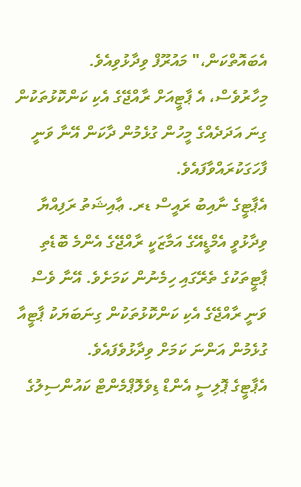އެބައޮތްކަން،" މައުރޫފް ވިދާޅުވިއެވެ.
މިހާރުވެސް، އެ ޕާޓީއަށް ރާއްޖޭގެ އެކި ކަންކޮޅުތަކުން ގިނަ އަދަދެއްގެ މީހުން ގުޅެމުން ދާކަން އޭނާ ވަނީ ފާހަގަކުރައްވާފައެވެ.
އެޕާޓީގެ ނާއިބު ރައީސް ޑރ. ޢާއިޝަތު ރަފިއްޔާ ވިދާޅުވީ އެމްޑީއޭގެ އަމާޒަކީ ރާއްޖޭގެ އެންމެ ބޮޑެތި ޕާޓީތަކުގެ ތެރޭގައި ހިމެނުން ކަމަށެވެ. އޭނާ ވެސް ވަނީ ރާއްޖޭގެ އެކި ކަންކޮޅުތަކުން ގިނަބަޔަކު ޕާޓީއާ ގުޅެމުން އަންނަ ކަމަށް ވިދާޅުވެފައެވެ.
އެޕާޓީގެ ޕޮލިސީ އެންޑް ޑިވެލޮޕްމެންޓް ކައުންސިލުގެ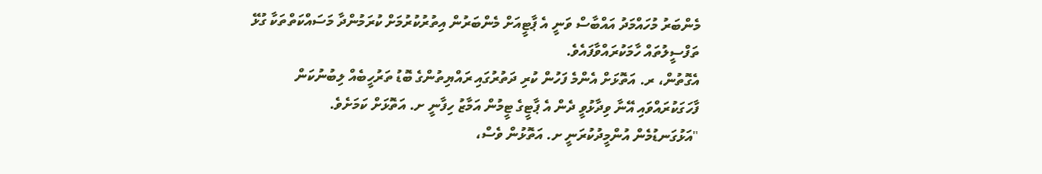މެންބަރު މުހައްމަދު އައްބާސް ވަނީ އެ ޕާޓީއަށް މެންބަރުން އިތުރުކުރުމަށް ކުރަމުންދާ މަސައްކަތްތަކާ ގުޅޭ ތަފްސީލުތައް ހާމަކުރައްވާފައެވެ.
އެގޮތުން، ރ. އަތޮޅަށް އެންމެ ފަހުން ކުރި ދަތުރުގައި ރައްޔިތުންގެ ބޮޑު ތަރުހީބެއް ލިބުނުކަން ފާހަގަކުރައްވައި އޭނާ ވިދާޅުވީ ދެން އެ ޕާޓީގެ ޓީމުން އަމާޒު ހިފާނީ ށ. އަތޮޅަށް ކަމަށެވެ.
"އަޅުގަނޑުމެން އުންމީދުކުރަނީ ށ. އަތޮޅުން ވެސް،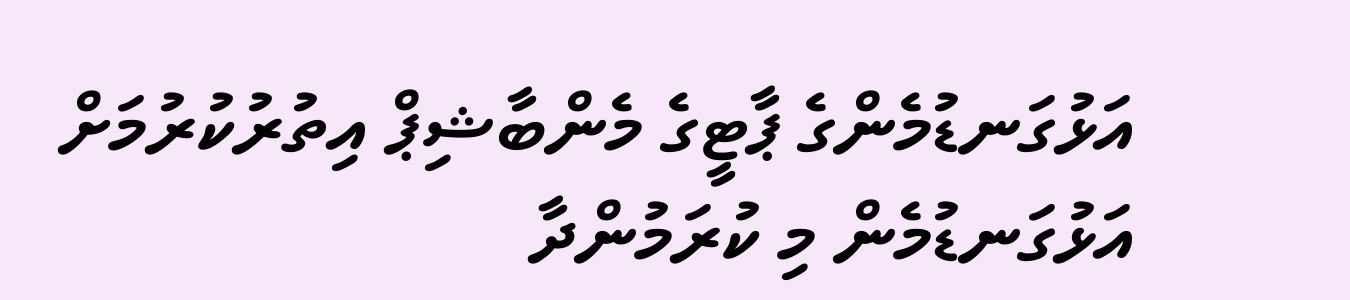އަޅުގަނޑުމެންގެ ޕާޓީގެ މެންބާޝިޕް އިތުރުކުރުމަށް އަޅުގަނޑުމެން މި ކުރަމުންދާ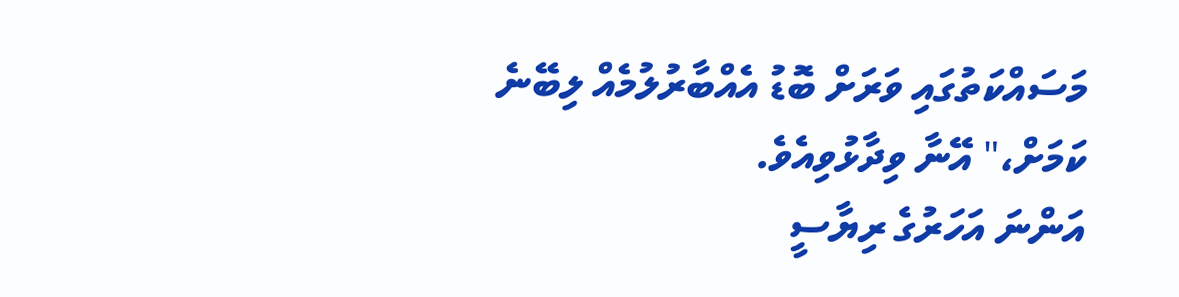މަސައްކަތުގައި ވަރަށް ބޮޑު އެއްބާރުލުމެއް ލިބޭނެ ކަމަށް،" އޭނާ ވިދާޅުވިއެވެ.
އަންނަ އަހަރުގެ ރިޔާސީ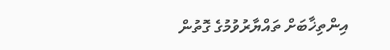އިންތިޚާބަށް ތައްޔާރުވުމުގެ ގޮތުން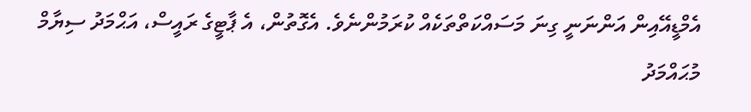އެމްޑީއޭއިން އަންނަނީ ގިނަ މަސައްކަތްތަކެއް ކުރަމުންނެވެ. އެގޮތުން، އެ ޕާޓީގެ ރައީސް، އަޙްމަދު ސިޔާމް މުޙައްމަދު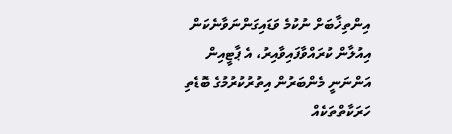އިންތިޚާބަށް ނުކުމެ ވަޑައިގަންނަވާނެކަން އިއުލާން ކުރައްވާފައިވާއިރު، އެ ޕާޓީއިން އަންނަނީ މެންބަރުން އިތުރުކުރުމުގެ ބޮޑެތި ހަރަކާތްތަކެއް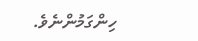ހިންގަމުންނެވެ.